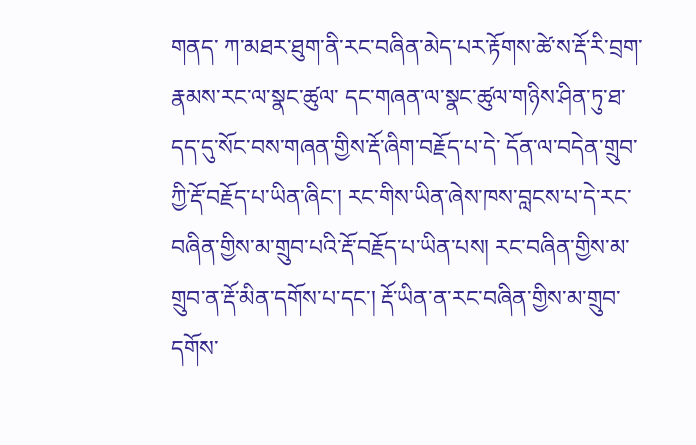གནད་ ཀ་མཐར་ཐུག་ནི་རང་བཞིན་མེད་པར་རྟོགས་ཚེ་ས་རྡོ་རི་བྲག་རྣམས་རང་ལ་སྣང་ཚུལ་ དང་གཞན་ལ་སྣང་ཚུལ་གཉིས་ཤིན་ཏུ་ཐ་དད་དུ་སོང་བས་གཞན་གྱིས་རྡོ་ཞིག་བརྗོད་པ་དེ་ དོན་ལ་བདེན་གྲུབ་ཀྱི་རྡོ་བརྗོད་པ་ཡིན་ཞིང་། རང་གིས་ཡིན་ཞེས་ཁས་བླངས་པ་དེ་རང་བཞིན་གྱིས་མ་གྲུབ་པའི་རྡོ་བརྗོད་པ་ཡིན་པས། རང་བཞིན་གྱིས་མ་གྲུབ་ན་རྡོ་མིན་དགོས་པ་དང་། རྡོ་ཡིན་ན་རང་བཞིན་གྱིས་མ་གྲུབ་དགོས་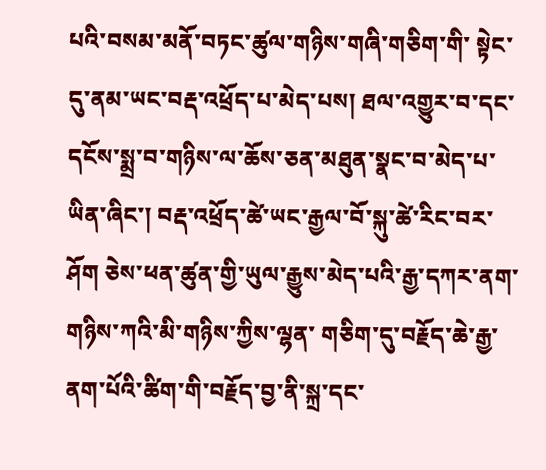པའི་བསམ་མནོ་བཏང་ཚུལ་གཉིས་གཞི་གཅིག་གི་ སྟེང་དུ་ནམ་ཡང་བརྡ་འཕྲོད་པ་མེད་པས། ཐལ་འགྱུར་བ་དང་དངོས་སྨྲ་བ་གཉིས་ལ་ཆོས་ཅན་མཐུན་སྣང་བ་མེད་པ་ཡིན་ཞིང་། བརྡ་འཕྲོད་ཚེ་ཡང་རྒྱལ་བོ་སྐུ་ཚེ་རིང་བར་ཤོག ཅེས་ཕན་ཚུན་གྱི་ཡུལ་རྒྱུས་མེད་པའི་རྒྱ་དཀར་ནག་གཉིས་ཀའི་མི་གཉིས་ཀྱིས་ལྷན་ གཅིག་དུ་བརྗོད་ཆེ་རྒྱ་ནག་པོའི་ཚིག་གི་བརྗོད་བྱ་ནི་སྐྲ་དང་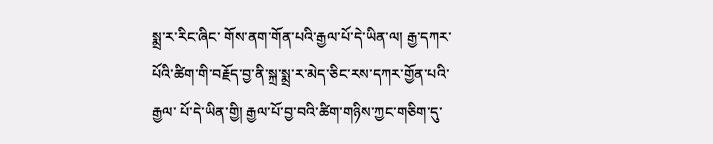སྨྲ་ར་རིང་ཞིང་ གོས་ནག་གོན་པའི་རྒྱལ་པོ་དེ་ཡིན་ལ། རྒྱ་དཀར་པོའི་ཚིག་གི་བརྗོད་བྱ་ནི་སྐྲ་སྨྲ་ར་མེད་ཅིང་རས་དཀར་གྱོན་པའི་རྒྱལ་ པོ་དེ་ཡིན་གྱི། རྒྱལ་པོ་བྱ་བའི་ཚིག་གཉིས་ཀྱང་གཅིག་དུ་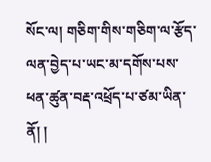སོང་ལ། གཅིག་གིས་གཅིག་ལ་རྩོད་ལན་བྱེད་པ་ཡང་མ་དགོས་པས་ཕན་ཚུན་བརྡ་འཕྲོད་པ་ཙམ་ཡིན་ ནོ། །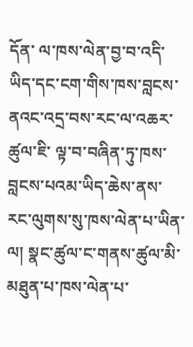དོན་ ལ་ཁས་ལེན་བྱ་བ་འདི་ཡིད་དང་ངག་གིས་ཁས་བླངས་ནའང་འདྲ་བས་རང་ལ་འཆར་ཚུལ་ཇི་ ལྟ་བ་བཞིན་ཏུ་ཁས་བླངས་པའམ་ཡིད་ཆེས་ནས་རང་ལུགས་སུ་ཁས་ལེན་པ་ཡིན་ལ། སྣང་ཚུལ་ང་གནས་ཚུལ་མི་མཐུན་པ་ཁས་ལེན་པ་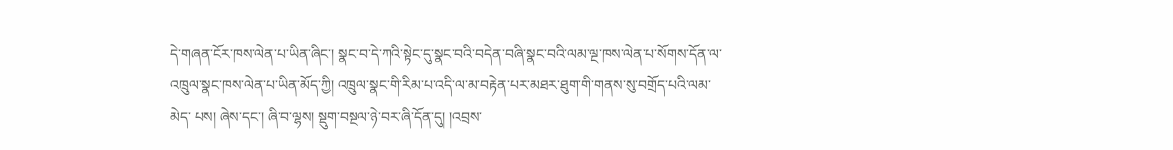དེ་གཞན་ངོར་ཁས་ལེན་པ་ཡིན་ཞིང་། སྣང་བ་དེ་ཀའི་སྟེང་དུ་སྣང་བའི་བདེན་བཞི་སྣང་བའི་ལམ་ལྔ་ཁས་ལེན་པ་སོགས་དོན་ལ་ འཁྲུལ་སྣང་ཁས་ལེན་པ་ཡིན་མོད་ཀྱི། འཁྲུལ་སྣང་གི་རིམ་པ་འདི་ལ་མ་བརྟེན་པར་མཐར་ཐུག་གི་གནས་སུ་བགྲོད་པའི་ལམ་མེད་ པས། ཞེས་དང་། ཞི་བ་ལྷས། སྡུག་བསྔལ་ཉེ་བར་ཞི་དོན་དུ། །འབྲས་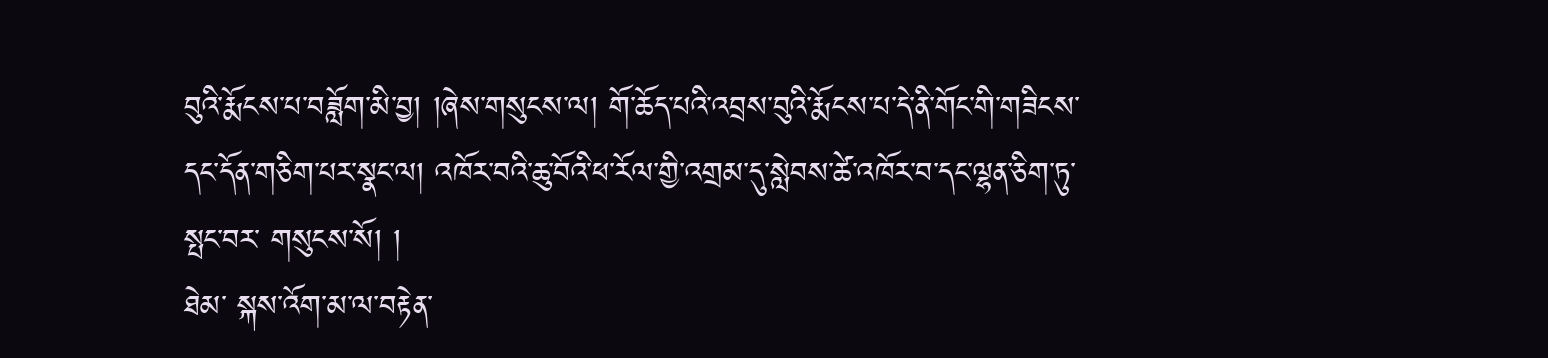བུའི་རྨོངས་པ་བཟློག་མི་བྱ། །ཞེས་གསུངས་ལ། གོ་ཆོད་པའི་འབྲས་བུའི་རྨོངས་པ་དེ་ནི་གོང་གི་གཟིངས་དང་དོན་གཅིག་པར་སྣང་ལ། འཁོར་བའི་ཆུ་བོའི་ཕ་རོལ་གྱི་འགྲམ་དུ་སླེབས་ཚེ་འཁོར་བ་དང་ལྷན་ཅིག་ཏུ་སྤང་བར་ གསུངས་སོ། །
ཐེམ་ སྐས་འོག་མ་ལ་བརྟེན་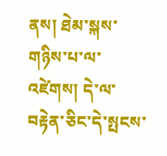ནས། ཐེམ་སྐས་གཉིས་པ་ལ་འཛེགས། དེ་ལ་བརྟེན་ཅིང་དེ་སྤངས་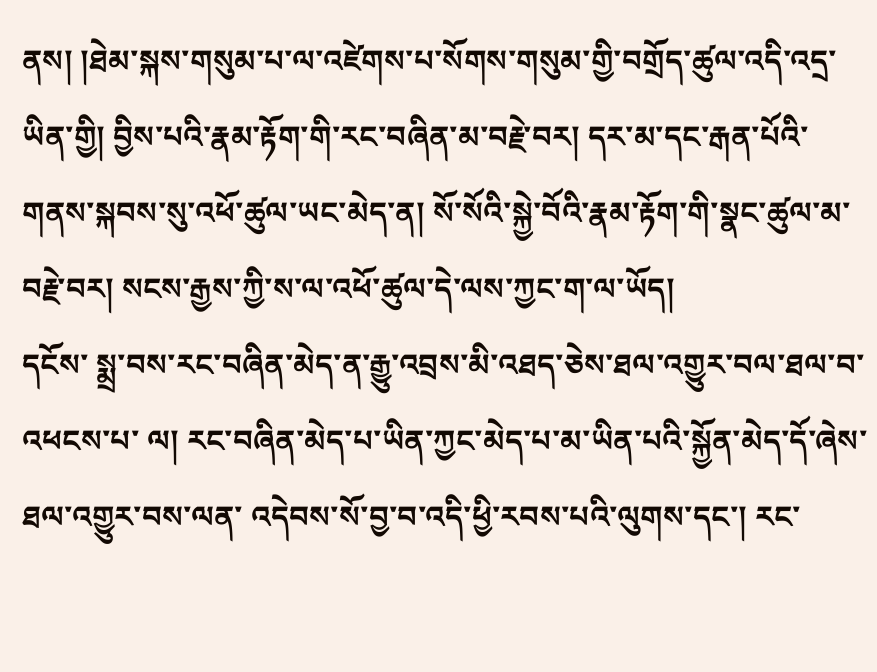ནས། །ཐེམ་སྐས་གསུམ་པ་ལ་འཛེགས་པ་སོགས་གསུམ་གྱི་བགྲོད་ཚུལ་འདི་འདྲ་ཡིན་གྱི། བྱིས་པའི་རྣམ་རྟོག་གི་རང་བཞིན་མ་བརྗེ་བར། དར་མ་དང་རྒན་པོའི་གནས་སྐབས་སུ་འཕོ་ཚུལ་ཡང་མེད་ན། སོ་སོའི་སྐྱེ་བོའི་རྣམ་རྟོག་གི་སྣང་ཚུལ་མ་བརྗེ་བར། སངས་རྒྱས་ཀྱི་ས་ལ་འཕོ་ཚུལ་དེ་ལས་ཀྱང་ག་ལ་ཡོད།
དངོས་ སྨྲ་བས་རང་བཞིན་མེད་ན་རྒྱུ་འབྲས་མི་འཐད་ཅེས་ཐལ་འགྱུར་བལ་ཐལ་བ་འཕངས་པ་ ལ། རང་བཞིན་མེད་པ་ཡིན་ཀྱང་མེད་པ་མ་ཡིན་པའི་སྐྱོན་མེད་དོ་ཞེས་ཐལ་འགྱུར་བས་ལན་ འདེབས་སོ་བྱ་བ་འདི་ཕྱི་རབས་པའི་ལུགས་དང་། རང་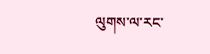ལུགས་ལ་རང་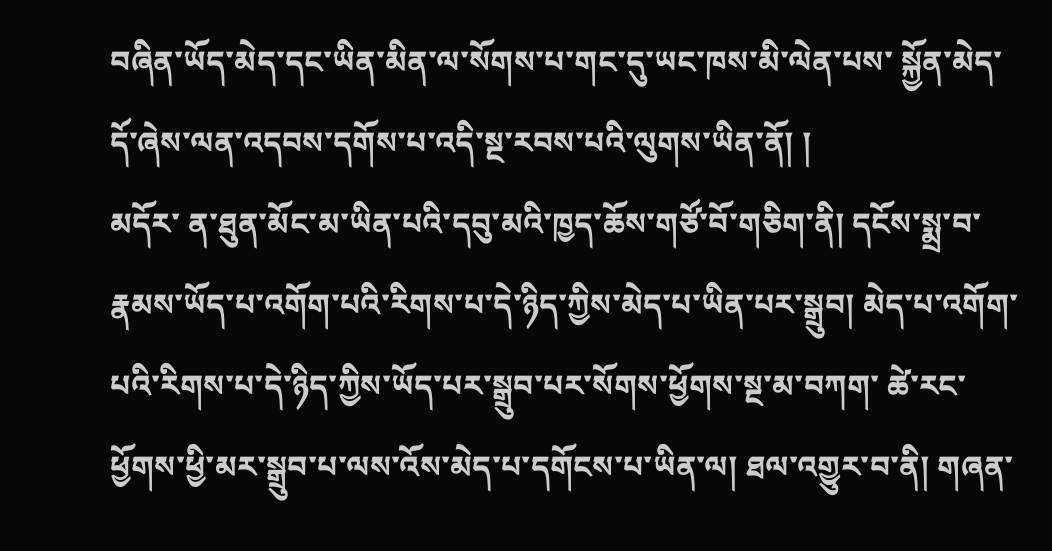བཞིན་ཡོད་མེད་དང་ཡིན་མིན་ལ་སོགས་པ་གང་དུ་ཡང་ཁས་མི་ལེན་པས་ སྐྱོན་མེད་དོ་ཞེས་ལན་འདབས་དགོས་པ་འདི་སྔ་རབས་པའི་ལུགས་ཡིན་ནོ། །
མདོར་ ན་ཐུན་མོང་མ་ཡིན་པའི་དབུ་མའི་ཁྱད་ཆོས་གཙོ་བོ་གཅིག་ནི། དངོས་སྨྲ་བ་རྣམས་ཡོད་པ་འགོག་པའི་རིགས་པ་དེ་ཉིད་ཀྱིས་མེད་པ་ཡིན་པར་སྒྲུབ། མེད་པ་འགོག་པའི་རིགས་པ་དེ་ཉིད་ཀྱིས་ཡོད་པར་སྒྲུབ་པར་སོགས་ཕྱོགས་སྔ་མ་བཀག་ ཚེ་རང་ཕྱོགས་ཕྱི་མར་སྒྲུབ་པ་ལས་འོས་མེད་པ་དགོངས་པ་ཡིན་ལ། ཐལ་འགྱུར་བ་ནི། གཞན་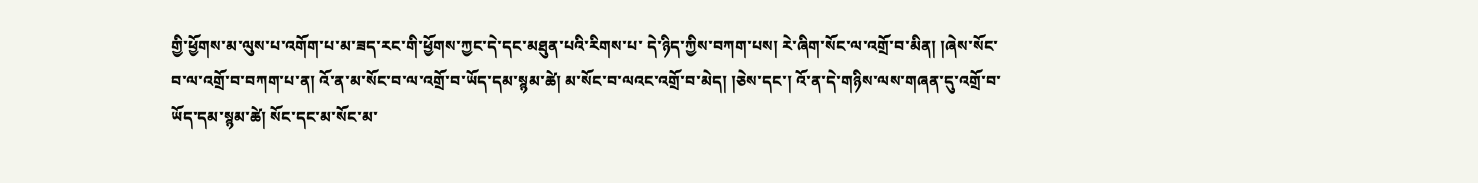གྱི་ཕྱོགས་མ་ལུས་པ་འགོག་པ་མ་ཟད་རང་གི་ཕྱོགས་ཀྱང་དེ་དང་མཐུན་པའི་རིགས་པ་ དེ་ཉིད་ཀྱིས་བཀག་པས། རེ་ཞིག་སོང་ལ་འགྲོ་བ་མིན། །ཞེས་སོང་བ་ལ་འགྲོ་བ་བཀག་པ་ན། འོ་ན་མ་སོང་བ་ལ་འགྲོ་བ་ཡོད་དམ་སྙམ་ཚེ། མ་སོང་བ་ལའང་འགྲོ་བ་མེད། །ཅེས་དང་། འོ་ན་དེ་གཉིས་ལས་གཞན་དུ་འགྲོ་བ་ཡོད་དམ་སྙམ་ཚེ། སོང་དང་མ་སོང་མ་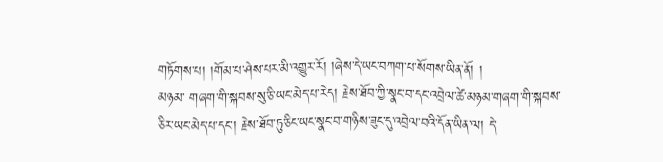གཏོགས་པ། །གོམ་པ་ཤེས་པར་མི་འགྱུར་རོ། །ཞེས་དེ་ཡང་བཀག་པ་སོགས་ཡིན་ནོ། །
མཉམ་ གཞག་གི་སྐབས་སུ་ཅི་ཡང་མེད་པ་རེད། རྗེས་ཐོབ་ཀྱི་སྣང་བ་དང་འབྲེལ་ཚེ་མཉམ་གཞག་གི་སྐབས་ཅིར་ཡང་མེད་པ་དང་། རྗེས་ཐོབ་ཏུ་ཅིང་ཡང་སྣང་བ་གཉིས་ཟུང་དུ་འབྲེལ་བའི་དོན་ཡིན་ལ། དེ་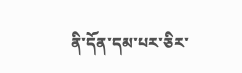ནི་དོན་དམ་པར་ཅིར་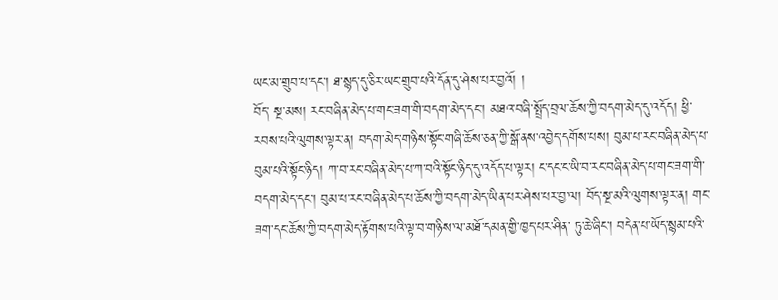ཡང་མ་གྲུབ་པ་དང་། ཐ་སྙད་དུ་ཅིར་ཡང་གྲུབ་པའི་དོན་དུ་ཤེས་པར་བྱའོ། །
བོད་ སྔ་མས། རང་བཞིན་མེད་པ་གང་ཟག་གི་བདག་མེད་དང་། མཐའ་བཞི་སྤྲོད་བྲལ་ཆོས་ཀྱི་བདག་མེད་དུ་འདོད། ཕྱི་རབས་པའི་ལུགས་ལྟར་ན། བདག་མེད་གཉིས་སྟོང་གཞི་ཆོས་ཅན་ཀྱི་སྒོ་ནས་འབྱེད་དགོས་པས། བུམ་པ་རང་བཞིན་མེད་པ་བུམ་པའི་སྟོང་ཉིད། ཀ་བ་རང་བཞིན་མེད་པ་ཀ་བའི་སྟོང་ཉིད་དུ་འདོད་པ་ལྟར། ང་དང་ང་ཡི་བ་རང་བཞིན་མེད་པ་གང་ཟག་གི་བདག་མེད་དང་། བུམ་པ་རང་བཞིན་མེད་པ་ཆོས་ཀྱི་བདག་མེད་ཡིན་པར་ཤེས་པར་བྱ་ལ། བོད་སྔ་མའི་ལུགས་ལྟར་ན། གང་ཟག་དང་ཆོས་ཀྱི་བདག་མེད་རྟོགས་པའི་ལྟ་བ་གཉིས་ལ་མཐོ་དམན་གྱི་ཁྱད་པར་ཤིན་ ཏུ་ཆེ་ཞིང་། བདེན་པ་ཡོད་སྙམ་པའི་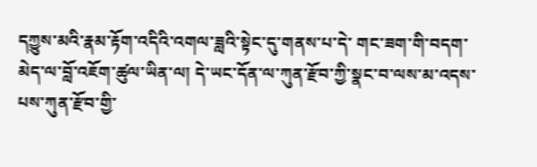དཀྱུས་མའི་རྣམ་རྟོག་འདིའི་འགལ་ཟླའི་སྟེང་དུ་གནས་པ་དེ་ གང་ཟག་གི་བདག་མེད་ལ་བློ་འཇོག་ཚུལ་ཡིན་ལ། དེ་ཡང་དོན་ལ་ཀུན་རྫོབ་ཀྱི་སྣང་བ་ལས་མ་འདས་པས་ཀུན་རྫོབ་གྱི་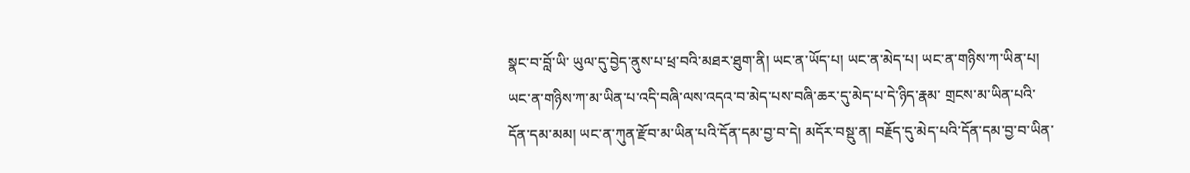སྣང་བ་བློ་ཡི་ ཡུལ་དུ་བྱེད་ནུས་པ་ཕྲ་བའི་མཐར་ཐུག་ནི། ཡང་ན་ཡོད་པ། ཡང་ན་མེད་པ། ཡང་ན་གཉིས་ཀ་ཡིན་པ། ཡང་ན་གཉིས་ཀ་མ་ཡིན་པ་འདི་བཞི་ལས་འདའ་བ་མེད་པས་བཞི་ཆར་དུ་མེད་པ་དེ་ཉིད་རྣམ་ གྲངས་མ་ཡིན་པའི་དོན་དམ་མམ། ཡང་ན་ཀུན་རྫོབ་མ་ཡིན་པའི་དོན་དམ་བྱ་བ་དེ། མདོར་བསྡུ་ན། བརྗོད་དུ་མེད་པའི་དོན་དམ་བྱ་བ་ཡིན་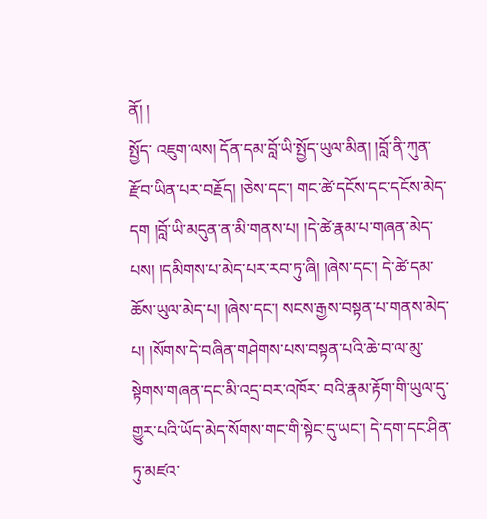ནོ། །
སྤྱོད་ འཇུག་ལས། དོན་དམ་བློ་ཡི་སྤྱོད་ཡུལ་མིན། །བློ་ནི་ཀུན་རྫོབ་ཡིན་པར་བརྗོད། །ཅེས་དང་། གང་ཚེ་དངོས་དང་དངོས་མེད་དག །བློ་ཡི་མདུན་ན་མི་གནས་པ། །དེ་ཚེ་རྣམ་པ་གཞན་མེད་པས། །དམིགས་པ་མེད་པར་རབ་ཏུ་ཞི། །ཞེས་དང་། དེ་ཚེ་དམ་ཆོས་ཡུལ་མེད་པ། །ཞེས་དང་། སངས་རྒྱས་བསྟན་པ་གནས་མེད་པ། །སོགས་དེ་བཞིན་གཤེགས་པས་བསྟན་པའི་ཆེ་བ་ལ་མུ་སྟེགས་གཞན་དང་མི་འདྲ་བར་འཁོར་ བའི་རྣམ་རྟོག་གི་ཡུལ་དུ་གྱུར་པའི་ཡོད་མེད་སོགས་གང་གི་སྟེང་དུ་ཡང་། དེ་དག་དང་ཤིན་ཏུ་མཛའ་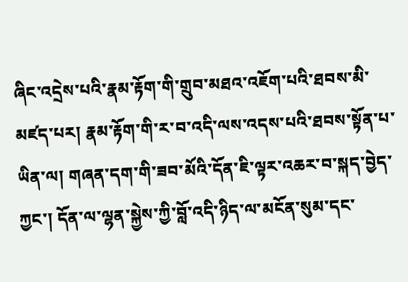ཞིང་འདྲེས་པའི་རྣམ་རྟོག་གི་གྲུབ་མཐའ་འཇོག་པའི་ཐབས་མི་ མཛད་པར། རྣམ་རྟོག་གི་ར་བ་འདི་ལས་འདས་པའི་ཐབས་སྟོན་པ་ཡིན་ལ། གཞན་དག་གི་ཟབ་མོའི་དོན་ཇི་ལྟར་འཆར་བ་སྐད་བྱེད་ཀྱང་། དོན་ལ་ལྷན་སྐྱེས་ཀྱི་བློ་འདི་ཉིད་ལ་མངོན་སུམ་དང་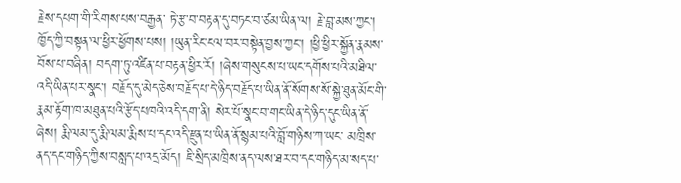རྗེས་དཔག་གི་རིགས་པས་བརྒྱན་ ཏེ་རྩ་བ་བརྟན་དུ་བཏང་བ་ཙམ་ཡིན་ལ། རྗེ་བླ་མས་ཀྱང་། ཁྱོད་ཀྱི་བསྟན་ལ་ཕྱིར་ཕྱོགས་པས། །ཡུན་རིང་ངལ་བར་བསྟེན་བྱས་ཀྱང་། །ཕྱི་ཕྱིར་སྐྱོན་རྣམས་བོས་པ་བཞིན། བདག་ཏུ་འཛིན་པ་བརྟན་ཕྱིར་རོ། །ཞེས་གསུངས་པ་ཡང་དགོས་པའི་མཐིལ་འདི་ཡིན་པར་སྣང་། བརྗོད་དུ་མེད་ཅེས་བརྗོད་པ་དེ་ཉིད་བརྗོད་པ་ཡིན་ནོ་སོགས་སོ་སྐྱེ་ཐུན་མོང་གི་ རྣམ་རྟོག་ཁ་མཐུན་པའི་རྩོད་པཁའི་འདི་དག་ནི། སེར་པོ་སྣང་བ་གང་ཡིན་དེ་ཉིད་དུང་ཡིན་ནོ་ཞེས། རྨི་ལམ་དུ་རྨི་ལམ་རྨིས་པ་དང་འདི་རྫུན་པ་ཡིན་ནོ་སྙམ་པའི་བློ་གཉིས་ཀ་ཡང་ མཁྲིས་ནད་དང་གཉིད་ཀྱིས་བསླད་པ་འདྲ་མོད། ཇི་སྲིད་མཁྲིས་ནད་ལས་ཐར་བ་དང་གཉིད་མ་སད་པ་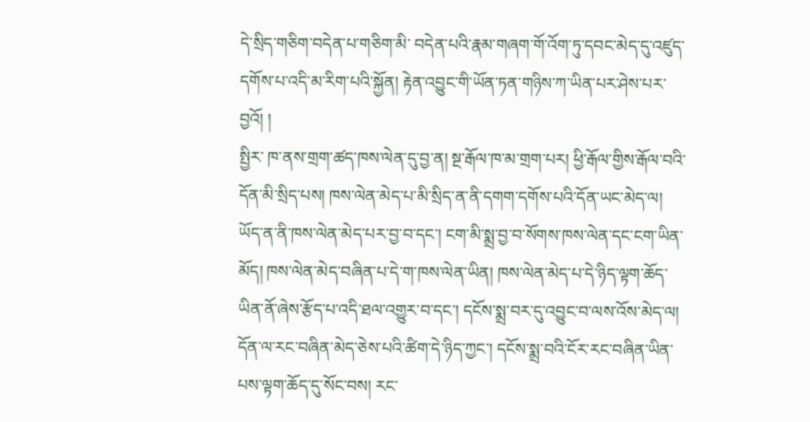དེ་སྲིད་གཅིག་བདེན་པ་གཅིག་མི་ བདེན་པའི་རྣམ་གཞག་གོ་འོག་ཏུ་དབང་མེད་དུ་འཛུད་དགོས་པ་འདི་མ་རིག་པའི་སྐྱོན། རྟེན་འབྱུང་གི་ཡོན་ཏན་གཉིས་ཀ་ཡིན་པར་ཤེས་པར་བྱའོ། །
སྤྱིར་ ཁ་ནས་གྲག་ཚད་ཁས་ལེན་དུ་བྱ་ན། སྔ་རྒོལ་ཁ་མ་གྲག་པར། ཕྱི་རྒོལ་གྱིས་རྒོལ་བའི་དོན་མི་སྲིད་པས། ཁས་ལེན་མེད་པ་མི་སྲིད་ན་ནི་དགག་དགོས་པའི་དོན་ཡང་མེད་ལ། ཡོད་ན་ནི་ཁས་ལེན་མེད་པར་བྱ་བ་དང་། ངག་མི་སྨྲ་བྱ་བ་སོགས་ཁས་ལེན་དང་ངག་ཡིན་མོད། ཁས་ལེན་མེད་བཞིན་པ་དེ་ག་ཁས་ལེན་ཡིན། ཁས་ལེན་མེད་པ་དེ་ཉིད་ལྟག་ཆོད་ཡིན་ནོ་ཞེས་རྩོད་པ་འདི་ཐལ་འགྱུར་བ་དང་། དངོས་སྨྲ་བར་དུ་འབྱུང་བ་ལས་འོས་མེད་ལ། དོན་ལ་རང་བཞིན་མེད་ཅེས་པའི་ཚིག་དེ་ཉིད་ཀྱང་། དངོས་སྨྲ་བའི་ངོར་རང་བཞིན་ཡིན་པས་ལྟག་ཆོད་དུ་སོང་བས། རང་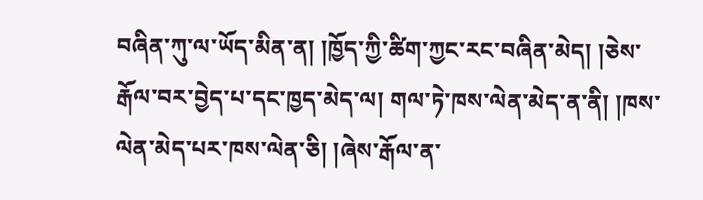བཞིན་ཀུ་ལ་ཡོད་མིན་ན། །ཁྱོད་ཀྱི་ཚིག་ཀྱང་རང་བཞིན་མེད། །ཅེས་རྒོལ་བར་བྱེད་པ་དང་ཁྱད་མེད་ལ། གལ་ཏེ་ཁས་ལེན་མེད་ན་ནི། །ཁས་ལེན་མེད་པར་ཁས་ལེན་ཅི། །ཞེས་རྒོལ་ན་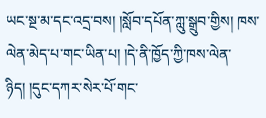ཡང་སྔ་མ་དང་འདྲ་བས། །སློབ་དཔོན་ཀླུ་སྒྲུབ་གྱིས། ཁས་ལེན་མེད་པ་གང་ཡིན་པ། །དེ་ནི་ཁྱོད་ཀྱི་ཁས་ལེན་ཉིད། །དུང་དཀར་སེར་པོ་གང་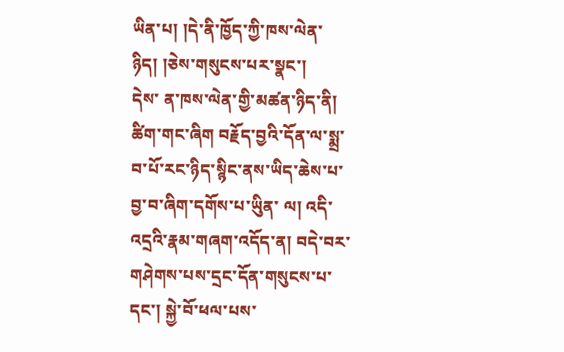ཡིན་པ། །དེ་ནི་ཁྱོད་ཀྱི་ཁས་ལེན་ཉིད། །ཅེས་གསུངས་པར་སྣང་།
དེས་ ན་ཁས་ལེན་གྱི་མཚན་ཉིད་ནི། ཚིག་གང་ཞིག བརྗོད་བྱའི་དོན་ལ་སྨྲ་བ་པོ་རང་ཉིད་སྙིང་ནས་ཡིད་ཆེས་པ་བྱ་བ་ཞིག་དགོས་པ་ཡིུན་ ལ། འདི་འདྲའི་རྣམ་གཞག་འདོད་ན། བདེ་བར་གཤེགས་པས་དྲང་དོན་གསུངས་པ་དང་། སྐྱེ་བོ་ཕལ་པས་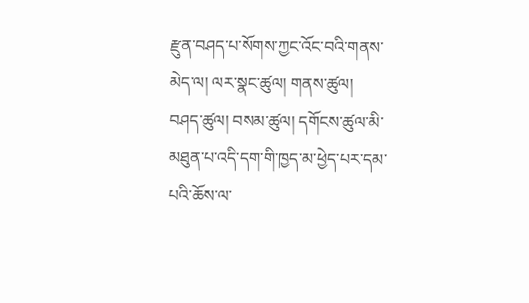རྫུན་བཤད་པ་སོགས་ཀྱང་འོང་བའི་གནས་མེད་ལ། ལར་སྣང་ཚུལ། གནས་ཚུལ། བཤད་ཚུལ། བསམ་ཚུལ། དགོངས་ཚུལ་མི་མཐུན་པ་འདི་དག་གི་ཁྱད་མ་ཕྱེད་པར་དམ་པའི་ཆོས་ལ་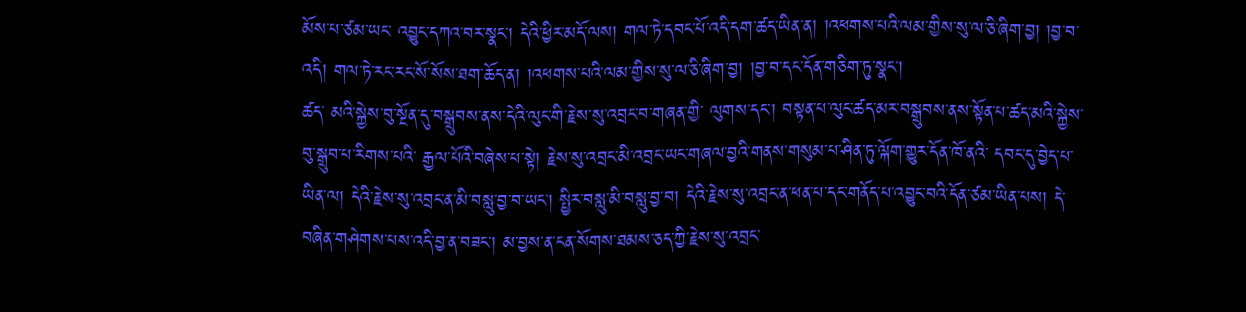མོས་པ་ཙམ་ཡང་ འབྱུང་དཀའ་བར་སྣང་། དེའི་ཕྱིར་མདོ་ལས། གལ་ཏེ་དབང་པོ་འདི་དག་ཚད་ཡིན་ན། །འཕགས་པའི་ལམ་གྱིས་སུ་ལ་ཅི་ཞིག་བྱ། །བྱ་བ་འདི། གལ་ཏེ་རང་རང་སོ་སོས་ཐག་ཆོད་ན། །འཕགས་པའི་ལམ་གྱིས་སུ་ལ་ཅི་ཞིག་བྱ། །བྱ་བ་དང་དོན་གཅིག་ཏུ་སྣང་།
ཚད་ མའི་སྐྱེས་བུ་སྔོན་དུ་བསྒྲུབས་ནས་དེའི་ལུང་གི་རྗེས་སུ་འབྲང་བ་གཞན་གྱི་ ལུགས་དང་། བསྟན་པ་ལུང་ཚད་མར་བསྒྲུབས་ནས་སྟོན་པ་ཚད་མའི་སྐྱེས་བུ་སྒྲུབ་པ་རིགས་པའི་ རྒྱལ་པོའི་བཞེས་པ་སྟེ། རྗེས་སུ་འབྲང་མི་འབྲང་ཡང་གཞལ་བྱའི་གནས་གསུམ་པ་ཤིན་ཏུ་ལྐོག་གྱུར་དོན་ཁོ་ནའི་ དབང་དུ་བྱེད་པ་ཡིན་ལ། དེའི་རྗེས་སུ་འབྲང་ན་མི་བསླུ་བྱ་བ་ཡང་། སྤྱིར་བསླུ་མི་བསླུ་བྱ་བ། དེའི་རྗེས་སུ་འབྲང་ན་ཕན་པ་དང་གནོད་པ་འབྱུང་བའི་དོན་ཙམ་ཡིན་པས། དེ་བཞིན་གཤེགས་པས་འདི་བྱ་ན་བཟང་། མ་བྱས་ན་ངན་སོགས་ཐམས་ཅད་ཀྱི་རྗེས་སུ་འབྲང་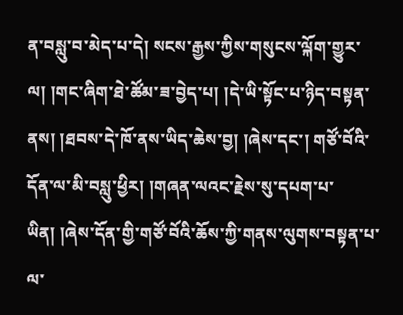ན་བསླུ་བ་མེད་པ་དེ། སངས་རྒྱས་ཀྱིས་གསུངས་ལྐོག་གྱུར་ལ། །གང་ཞིག་ཐེ་ཚོམ་ཟ་བྱེད་པ། །དེ་ཡི་སྟོང་པ་ཉིད་བསྟན་ནས། །ཐབས་དེ་ཁོ་ནས་ཡིད་ཆེས་བྱ། །ཞེས་དང་། གཙོ་བོའི་དོན་ལ་མི་བསླུ་ཕྱིར། །གཞན་ལའང་རྗེས་སུ་དཔག་པ་ཡིན། །ཞེས་དོན་གྱི་གཙོ་བོའི་ཆོས་ཀྱི་གནས་ལུགས་བསྟན་པ་ལ་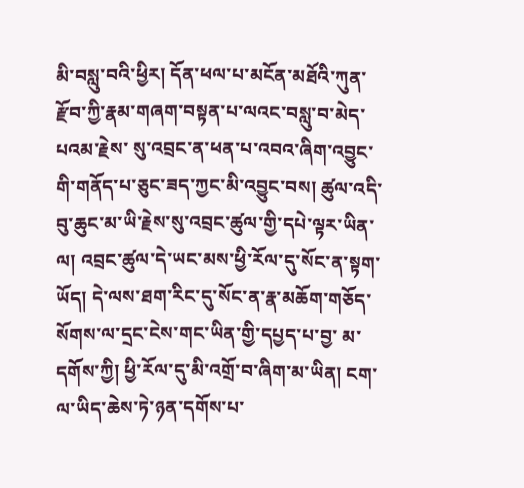མི་བསླུ་བའི་ཕྱིར། དོན་ཕལ་པ་མངོན་མཐོའི་ཀུན་རྫོབ་ཀྱི་རྣམ་གཞག་བསྟན་པ་ལའང་བསླུ་བ་མེད་པའམ་རྗེས་ སུ་འབྲང་ན་ཕན་པ་འབའ་ཞིག་འབྱུང་གི་གནོད་པ་ཅུང་ཟད་ཀྱང་མི་འབྱུང་བས། ཚུལ་འདི་བུ་ཆུང་མ་ཡི་རྗེས་སུ་འབྲང་ཚུལ་གྱི་དཔེ་ལྟར་ཡིན་ལ། འབྲང་ཚུལ་དེ་ཡང་མས་ཕྱི་རོལ་དུ་སོང་ན་སྟག་ཡོད། དེ་ལས་ཐག་རིང་དུ་སོང་ན་རྣ་མཆོག་གཅོད་སོགས་ལ་དྲང་ངེས་གང་ཡིན་གྱི་དཔྱད་པ་བྱ་ མ་དགོས་ཀྱི། ཕྱི་རོལ་དུ་མི་འགྲོ་བ་ཞིག་མ་ཡིན། ངག་ལ་ཡིད་ཆེས་ཏེ་ཉན་དགོས་པ་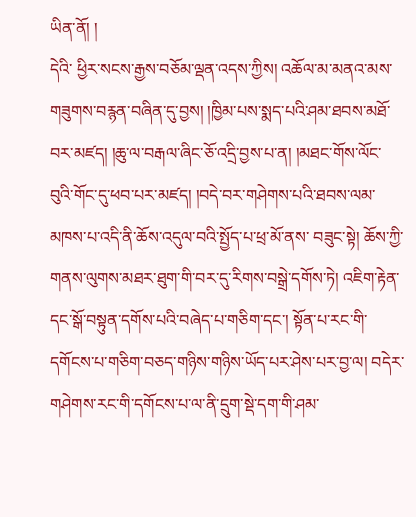ཡིན་ནོ། །
དེའི་ ཕྱིར་སངས་རྒྱས་བཅོམ་ལྡན་འདས་ཀྱིས། འཆོལ་མ་མནའ་མས་གཟུགས་བརྙན་བཞིན་དུ་བྱས། །ཁྱིམ་པས་སྨད་པའི་ཤམ་ཐབས་མཐོ་བར་མཛད། །ཆུ་ལ་བརྒལ་ཞིང་ཅོ་འདྲི་བྱས་པ་ན། །མཐང་གོས་ལོང་བུའི་གོང་དུ་ཕབ་པར་མཛད། །བདེ་བར་གཤེགས་པའི་ཐབས་ལམ་མཁས་པ་འདི་ནི་ཆོས་འདུལ་བའི་སྤྱོད་པ་ཕྲ་མོ་ནས་ བཟུང་སྟེ། ཆོས་ཀྱི་གནས་ལུགས་མཐར་ཐུག་གི་བར་དུ་རིགས་བསྒྲེ་དགོས་ཏེ། འཇིག་རྟེན་དང་སྒོ་བསྟུན་དགོས་པའི་བཞེད་པ་གཅིག་དང་། སྟོན་པ་རང་གི་དགོངས་པ་གཅིག་བཅད་གཉིས་གཉིས་ཡོད་པར་ཤེས་པར་བྱ་ལ། བདེར་གཤེགས་རང་གི་དགོངས་པ་ལ་ནི་དྲུག་སྡེ་དག་གི་ཤམ་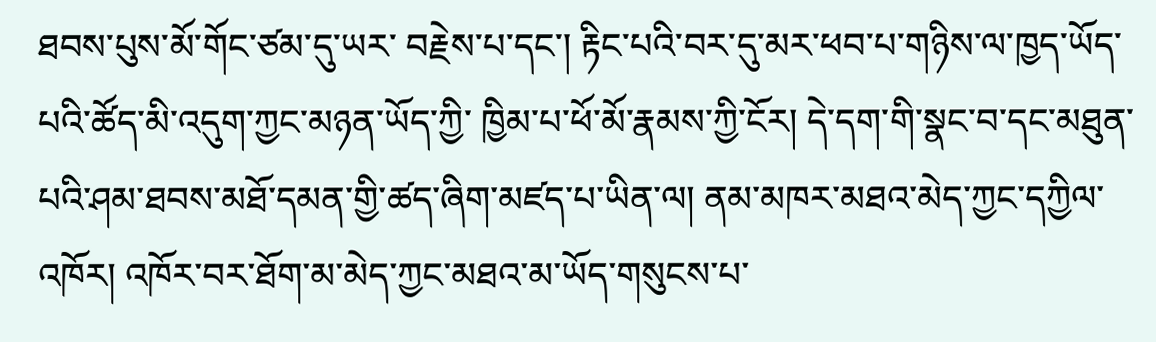ཐབས་པུས་མོ་གོང་ཙམ་དུ་ཡར་ བརྗེས་པ་དང་། རྟིང་པའི་བར་དུ་མར་ཕབ་པ་གཉིས་ལ་ཁྱད་ཡོད་པའི་ཚོད་མི་འདུག་ཀྱང་མཉན་ཡོད་ཀྱི་ ཁྱིམ་པ་ཕོ་མོ་རྣམས་ཀྱི་ངོར། དེ་དག་གི་སྣང་བ་དང་མཐུན་པའི་ཤམ་ཐབས་མཐོ་དམན་གྱི་ཚད་ཞིག་མཛད་པ་ཡིན་ལ། ནམ་མཁར་མཐའ་མེད་ཀྱང་དཀྱིལ་འཁོར། འཁོར་བར་ཐོག་མ་མེད་ཀྱང་མཐའ་མ་ཡོད་གསུངས་པ་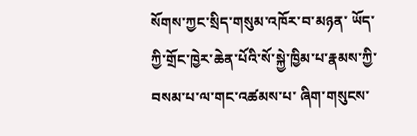སོགས་ཀྱང་སྲིད་གསུམ་འཁོར་བ་མཉན་ ཡོད་ཀྱི་གྲོང་ཁྱེར་ཆེན་པོའི་སོ་སྐྱེ་ཁྱིམ་པ་རྣམས་ཀྱི་བསམ་པ་ལ་གང་འཚམས་པ་ ཞིག་གསུངས་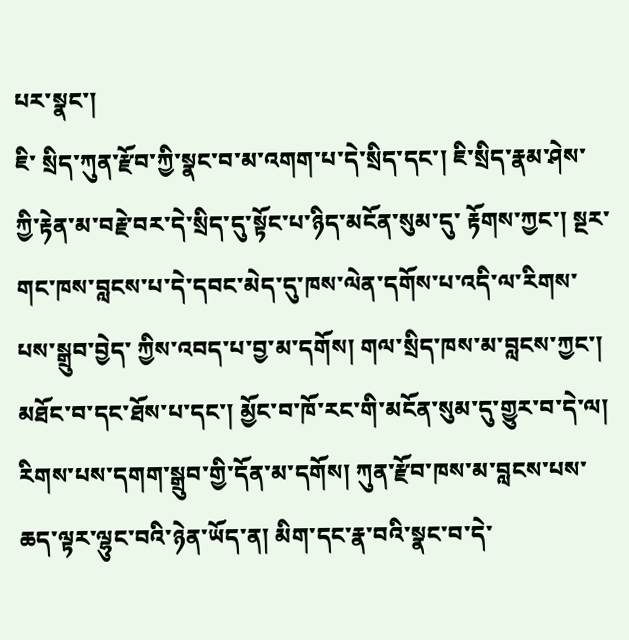པར་སྣང་།
ཇི་ སྲིད་ཀུན་རྫོབ་ཀྱི་སྣང་བ་མ་འགག་པ་དེ་སྲིད་དང་། ཇི་སྲིད་རྣམ་ཤེས་ཀྱི་རྟེན་མ་བརྗེ་བར་དེ་སྲིད་དུ་སྟོང་པ་ཉིད་མངོན་སུམ་དུ་ རྟོགས་ཀྱང་། སྔར་གང་ཁས་བླངས་པ་དེ་དབང་མེད་དུ་ཁས་ལེན་དགོས་པ་འདི་ལ་རིགས་པས་སྒྲུབ་བྱེད་ ཀྱིས་འབད་པ་བྱ་མ་དགོས། གལ་སྲིད་ཁས་མ་བླངས་ཀྱང་། མཐོང་བ་དང་ཐོས་པ་དང་། མྱོང་བ་ཁོ་རང་གི་མངོན་སུམ་དུ་གྱུར་བ་དེ་ལ། རིགས་པས་དགག་སྒྲུབ་གྱི་དོན་མ་དགོས། ཀུན་རྫོབ་ཁས་མ་བླངས་པས་ཆད་ལྟར་ལྷུང་བའི་ཉེན་ཡོད་ན། མིག་དང་རྣ་བའི་སྣང་བ་དེ་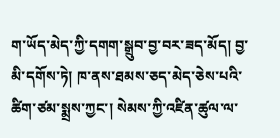ག་ཡོད་མེད་ཀྱི་དགག་སྒྲུབ་བྱ་བར་ཟད་མོད། བྱ་མི་དགོས་ཏེ། ཁ་ནས་ཐམས་ཅད་མེད་ཅེས་པའི་ཚིག་ཙམ་སྨྲས་ཀྱང་། སེམས་ཀྱི་འཛིན་ཚུལ་ལ་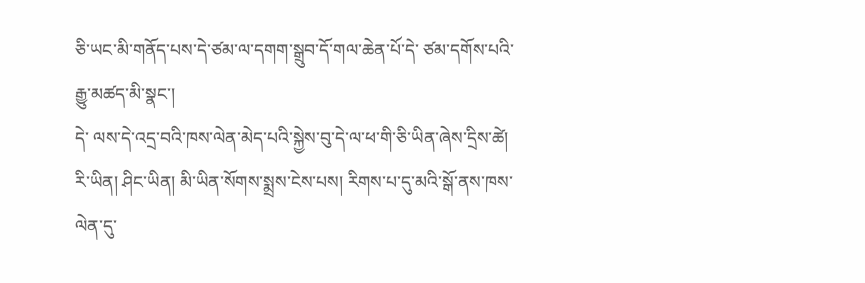ཅི་ཡང་མི་གནོད་པས་དེ་ཙམ་ལ་དགག་སྒྲུབ་དོ་གལ་ཆེན་པོ་དེ་ ཙམ་དགོས་པའི་རྒྱུ་མཚད་མི་སྣང་།
དེ་ ལས་དེ་འདྲ་བའི་ཁས་ལེན་མེད་པའི་སྐྱེས་བུ་དེ་ལ་ཕ་གི་ཅི་ཡིན་ཞེས་དྲིས་ཚེ། རི་ཡིན། ཤིང་ཡིན། མི་ཡིན་སོགས་སྨྲས་ངེས་པས། རིགས་པ་དུ་མའི་སྒོ་ནས་ཁས་ལེན་དུ་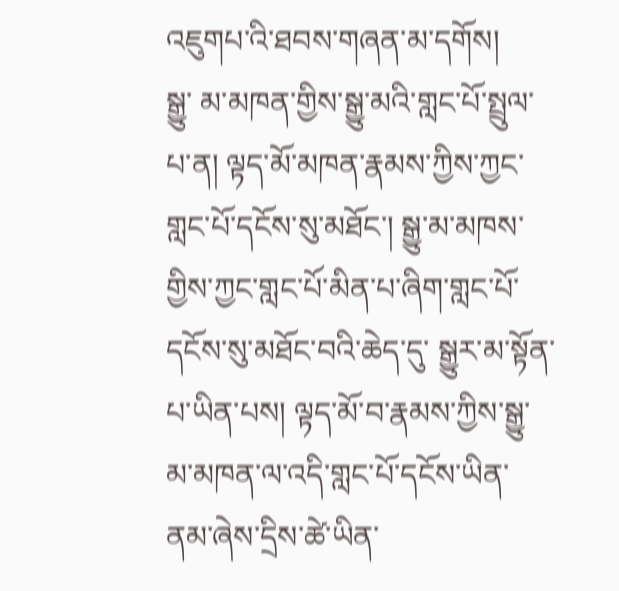འཇུགཔ་འི་ཐབས་གཞན་མ་དགོས།
སྒྱུ་ མ་མཁན་གྱིས་སྒྱུ་མའི་གླང་པོ་སྤྲུལ་པ་ན། ལྟད་མོ་མཁན་རྣམས་ཀྱིས་ཀྱང་གླང་པོ་དངོས་སུ་མཐོང་། སྒྱུ་མ་མཁས་གྱིས་ཀྱང་གླང་པོ་མིན་པ་ཞིག་གླང་པོ་དངོས་སུ་མཐོང་བའི་ཆེད་དུ་ སྒྱུར་མ་སྟོན་པ་ཡིན་པས། ལྟད་མོ་བ་རྣམས་ཀྱིས་སྒྱུ་མ་མཁན་ལ་འདི་གླང་པོ་དངོས་ཡིན་ནམ་ཞེས་དྲིས་ཚེ་ཡིན་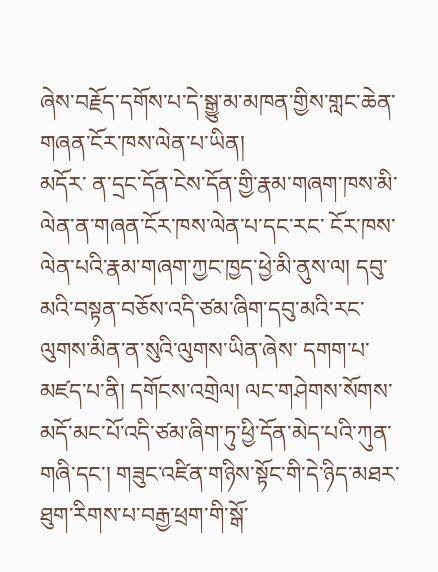ཞེས་བརྗོད་དགོས་པ་དེ་སྒྱུ་མ་མཁན་གྱིས་གླང་ཆེན་གཞན་ངོར་ཁས་ལེན་པ་ཡིན།
མདོར་ ན་དྲང་དོན་ངེས་དོན་གྱི་རྣམ་གཞག་ཁས་མི་ལེན་ན་གཞན་ངོར་ཁས་ལེན་པ་དང་རང་ ངོར་ཁས་ལེན་པའི་རྣམ་གཞག་ཀྱང་ཁྱད་ཕྱེ་མི་ནུས་ལ། དབུ་མའི་བསྟན་བཅོས་འདི་ཙམ་ཞིག་དབུ་མའི་རང་ལུགས་མིན་ན་སུའི་ལུགས་ཡིན་ཞེས་ དགག་པ་མཛད་པ་ནི། དགོངས་འགྲེལ། ལང་གཤེགས་སོགས་མདོ་མང་པོ་འདི་ཙམ་ཞིག་ཏུ་ཕྱི་དོན་མེད་པའི་ཀུན་གཞི་དང་། གཟུང་འཛིན་གཉིས་སྟོང་གི་དེ་ཉིད་མཐར་ཐུག་རིགས་པ་བརྒྱ་ཕྲག་གི་སྒོ་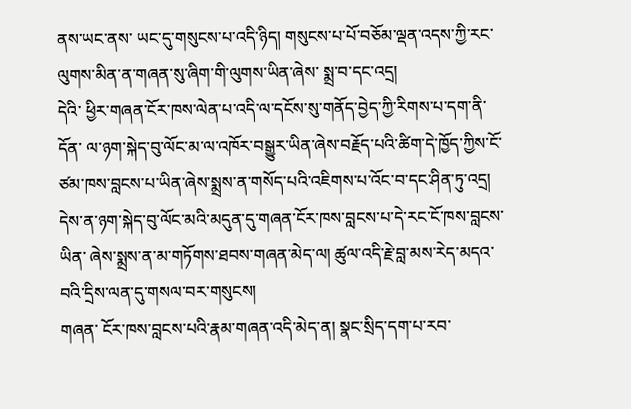ནས་ཡང་ནས་ ཡང་དུ་གསུངས་པ་འདི་ཉིད། གསུངས་པ་པོ་བཅོམ་ལྡན་འདས་ཀྱི་རང་ལུགས་མིན་ན་གཞན་སུ་ཞིག་གི་ལུགས་ཡིན་ཞེས་ སྨྲ་བ་དང་འདྲ།
དེའི་ ཕྱིར་གཞན་ངོར་ཁས་ལེན་པ་འདི་ལ་དངོས་སུ་གནོད་བྱེད་ཀྱི་རིགས་པ་དག་ནི་དོན་ ལ་ཉག་སྐེད་བུ་ལོང་མ་ལ་འཁོར་བསྒྱུར་ཡིན་ཞེས་བརྗོད་པའི་ཚིག་དེ་ཁྱོད་ཀྱིས་ངོ་ ཙམ་ཁས་བླངས་པ་ཡིན་ཞེས་སྨྲས་ན་གསོད་པའི་འཇིགས་པ་འོང་བ་དང་ཤིན་ཏུ་འདྲ། དེས་ན་ཉག་སྐེད་བུ་ལོང་མའི་མདུན་དུ་གཞན་ངོར་ཁས་བླངས་པ་དེ་རང་ངོ་ཁས་བླངས་ཡིན་ ཞེས་སྨྲས་ན་མ་གཏོགས་ཐབས་གཞན་མེད་ལ། ཚུལ་འདི་རྗེ་བླ་མས་རེད་མདའ་བའི་དྲིས་ལན་དུ་གསལ་བར་གསུངས།
གཞན་ ངོར་ཁས་བླངས་པའི་རྣམ་གཞན་འདི་མེད་ན། སྣང་སྲིད་དག་པ་རབ་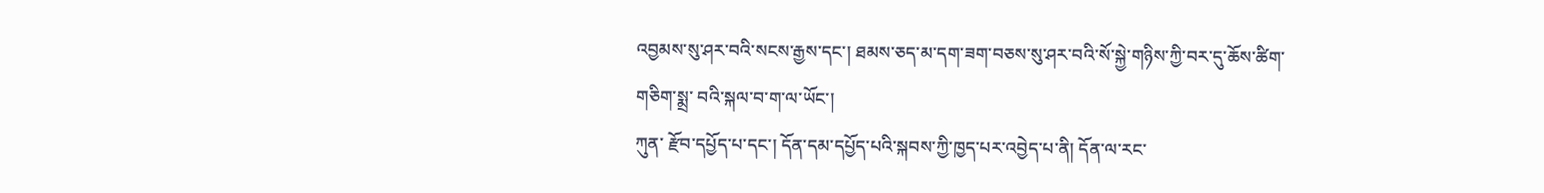འབྱམས་སུ་ཤར་བའི་སངས་རྒྱས་དང་། ཐམས་ཅད་མ་དག་ཟག་བཅས་སུ་ཤར་བའི་སོ་སྐྱེ་གཉིས་ཀྱི་བར་དུ་ཆོས་ཚིག་གཅིག་སྨྲ་ བའི་སྐལ་བ་ག་ལ་ཡོང་།
ཀུན་ རྫོབ་དཔྱོད་པ་དང་། དོན་དམ་དཔྱོད་པའི་སྐབས་ཀྱི་ཁྱད་པར་འབྱེད་པ་ནི། དོན་ལ་རང་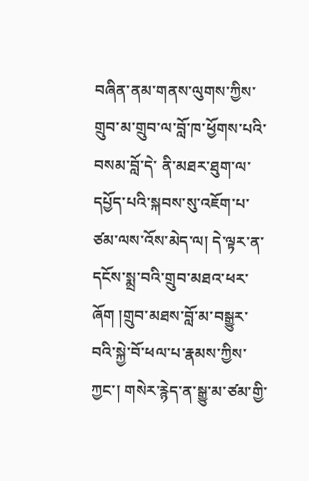བཞིན་ནམ་གནས་ལུགས་ཀྱིས་གྲུབ་མ་གྲུབ་ལ་བློ་ཁ་ཕྱོགས་པའི་བསམ་བློ་དེ་ ནི་མཐར་ཐུག་ལ་དཔྱོད་པའི་སྐབས་སུ་འཇོག་པ་ཙམ་ལས་འོས་མེད་ལ། དེ་ལྟར་ན་དངོས་སྨྲ་བའི་གྲུབ་མཐའ་ཕར་ཞོག །གྲུབ་མཐས་བློ་མ་བསྒྱུར་བའི་སྐྱེ་བོ་ཕལ་པ་རྣམས་ཀྱིས་ཀྱང་། གསེར་རྙེད་ན་སྒྱུ་མ་ཙམ་གྱི་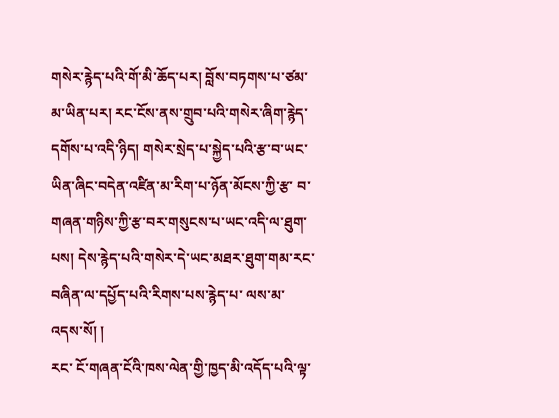གསེར་རྙེད་པའི་གོ་མི་ཆོད་པར། བློས་བཏགས་པ་ཙམ་མ་ཡིན་པར། རང་ངོས་ནས་གྲུབ་པའི་གསེར་ཞིག་རྙེད་དགོས་པ་འདི་ཉིད། གསེར་སྲེད་པ་སྐྱེད་པའི་རྩ་བ་ཡང་ཡིན་ཞིང་བདེན་འཛིན་མ་རིག་པ་ཉོན་མོངས་ཀྱི་རྩ་ བ་གཞན་གཉིས་ཀྱི་རྩ་བར་གསུངས་པ་ཡང་འདི་ལ་ཐུག་པས། དེས་རྙེད་པའི་གསེར་དེ་ཡང་མཐར་ཐུག་གམ་རང་བཞིན་ལ་དཔྱོད་པའི་རིགས་པས་རྙེད་པ་ ལས་མ་འདས་སོ། །
རང་ ངོ་གཞན་ངོའི་ཁས་ལེན་གྱི་ཁྱད་མི་འདོད་པའི་ལྟ་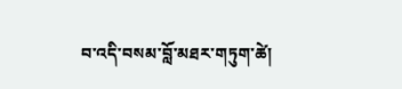བ་འདི་བསམ་བློ་མཐར་གཏུག་ཚེ།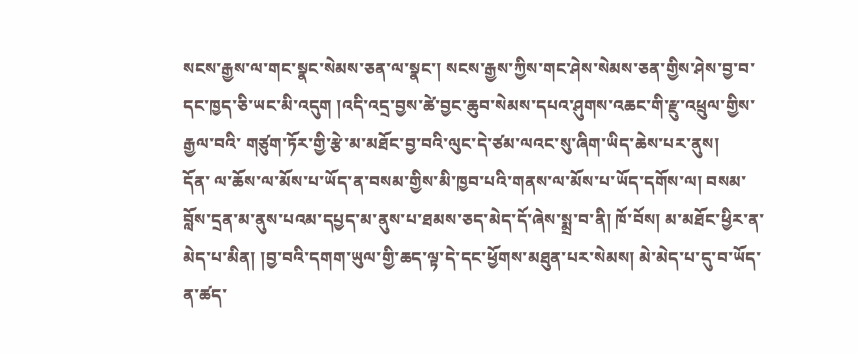སངས་རྒྱས་ལ་གང་སྣང་སེམས་ཅན་ལ་སྣང་། སངས་རྒྱས་ཀྱིས་གང་ཤེས་སེམས་ཅན་གྱིས་ཤེས་བྱ་བ་དང་ཁྱད་ཅི་ཡང་མི་འདུག །འདི་འདྲ་བྱས་ཚེ་བྱང་ཆུབ་སེམས་དཔའ་ཤུགས་འཆང་གི་རྫུ་འཕྲུལ་གྱིས་རྒྱལ་བའི་ གཙུག་ཏོར་གྱི་རྩེ་མ་མཐོང་བྱ་བའི་ལུང་དེ་ཙམ་ལའང་སུ་ཞིག་ཡིད་ཆེས་པར་ནུས།
དོན་ ལ་ཆོས་ལ་མོས་པ་ཡོད་ན་བསམ་གྱིས་མི་ཁྱབ་པའི་གནས་ལ་མོས་པ་ཡོད་དགོས་ལ། བསམ་བློས་དྲན་མ་ནུས་པའམ་དཔྱད་མ་ནུས་པ་ཐམས་ཅད་མེད་དོ་ཞེས་སྨྲ་བ་ནི། ཁོ་བོས། མ་མཐོང་ཕྱིར་ན་མེད་པ་མིན། །བྱ་བའི་དགག་ཡུལ་གྱི་ཆད་ལྟ་དེ་དང་ཕྱོགས་མཐུན་པར་སེམས། མེ་མེད་པ་དུ་བ་ཡོད་ན་ཚད་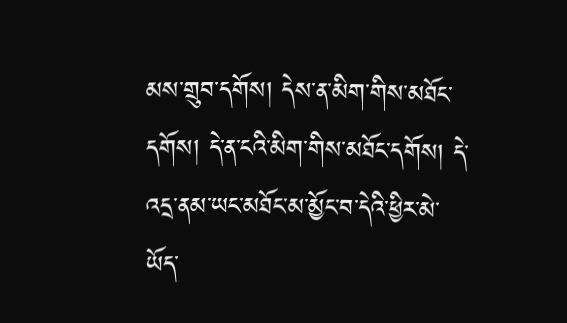མས་གྲུབ་དགོས། དེས་ན་མིག་གིས་མཐོང་དགོས། དེ་ན་ངའི་མིག་གིས་མཐོང་དགོས། དེ་འདྲ་ནམ་ཡང་མཐོང་མ་མྱོང་བ་དེའི་ཕྱིར་མེ་ཡོད་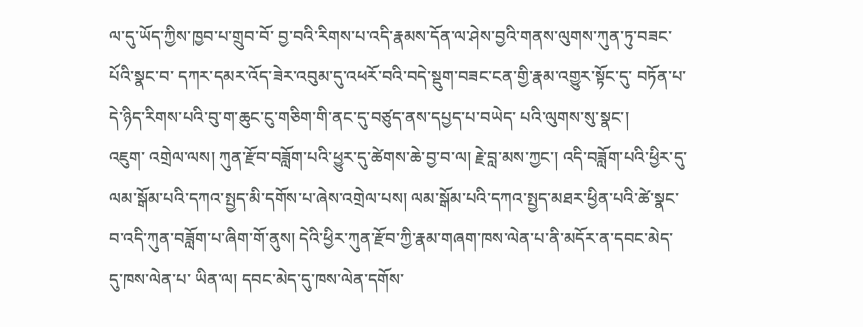ལ་དུ་ཡོད་ཀྱིས་ཁྱབ་པ་གྲུབ་བོ་ བྱ་བའི་རིགས་པ་འདི་རྣམས་དོན་ལ་ཤེས་བྱའི་གནས་ལུགས་ཀུན་ཏུ་བཟང་པོའི་སྣང་བ་ དཀར་དམར་འོད་ཟེར་འབུམ་དུ་འཕརོ་བའི་བདེ་སྡུག་བཟང་ངན་གྱི་རྣམ་འགྱུར་སྟོང་དུ་ བཏོན་པ་དེ་ཉིད་རིགས་པའི་བུ་ག་ཆུང་ངུ་གཅིག་གི་ནང་དུ་བཙུད་ནས་དཔྱད་པ་བཡེད་ པའི་ལུགས་སུ་སྣང་།
འཇུག་ འགྲེལ་ལས། ཀུན་རྫོབ་བཟློག་པའི་ཕྱུར་དུ་ཚེགས་ཆེ་བྱ་བ་ལ། རྗེ་བླ་མས་ཀྱང་། འདི་བཟློག་པའི་ཕྱིར་དུ་ལམ་སྒོམ་པའི་དཀའ་སྤྱད་མི་དགོས་པ་ཞེས་འགྲེལ་པས། ལམ་སྒོམ་པའི་དཀའ་སྤྱད་མཐར་ཕྱིན་པའི་ཚེ་སྣང་བ་འདི་ཀུན་བཟློག་པ་ཞིག་གོ་ནུས། དེའི་ཕྱིར་ཀུན་རྫོབ་ཀྱི་རྣམ་གཞག་ཁས་ལེན་པ་ནི་མདོར་ན་དབང་མེད་དུ་ཁས་ལེན་པ་ ཡིན་ལ། དབང་མེད་དུ་ཁས་ལེན་དགོས་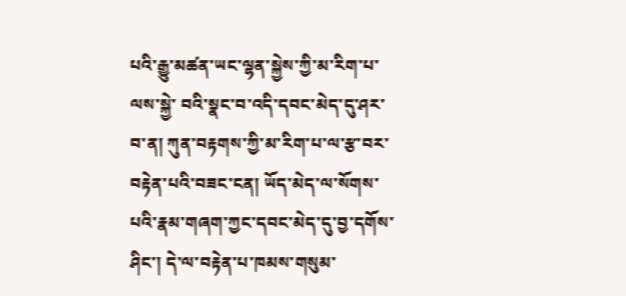པའི་རྒྱུ་མཚན་ཡང་ལྷན་སྐྱེས་ཀྱི་མ་རིག་པ་ལས་སྐྱེ་ བའི་སྣང་བ་འདི་དབང་མེད་དུ་ཤར་བ་ན། ཀུན་བརྟགས་ཀྱི་མ་རིག་པ་ལ་རྩ་བར་བརྟེན་པའི་བཟང་ངན། ཡོད་མེད་ལ་སོགས་པའི་རྣམ་གཞག་ཀྱང་དབང་མེད་དུ་བྱ་དགོས་ཤིང་། དེ་ལ་བརྟེན་པ་ཁམས་གསུམ་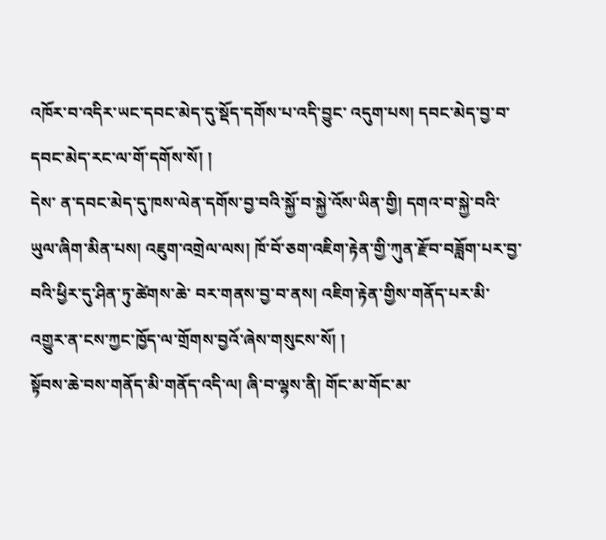འཁོར་བ་འདིར་ཡང་དབང་མེད་དུ་སྡོད་དགོས་པ་འདི་བྱུང་ འདུག་པས། དབང་མེད་བྱ་བ་དབང་མེད་རང་ལ་གོ་དགོས་སོ། །
དེས་ ན་དབང་མེད་དུ་ཁས་ལེན་དགོས་བྱ་བའི་སྐྱོ་བ་སྐྱེ་འོས་ཡིན་གྱི། དགའ་བ་སྐྱེ་བའི་ཡུལ་ཞིག་མིན་པས། འཇུག་འགྲེལ་ལས། ཁོ་བོ་ཅག་འཇིག་རྟེན་གྱི་ཀུན་རྫོབ་བཟློག་པར་བྱ་བའི་ཕྱིར་དུ་ཤིན་ཏུ་ཚེགས་ཆེ་ བར་གནས་བྱ་བ་ནས། འཇིག་རྟེན་གྱིས་གནོད་པར་མི་འགྱུར་ན་ངས་ཀྱང་ཁྱོད་ལ་གྲོགས་བྱའོ་ཞེས་གསུངས་སོ། །
སྟོབས་ཆེ་བས་གནོད་མི་གནོད་འདི་ལ། ཞི་བ་ལྷས་ནི། གོང་མ་གོང་མ་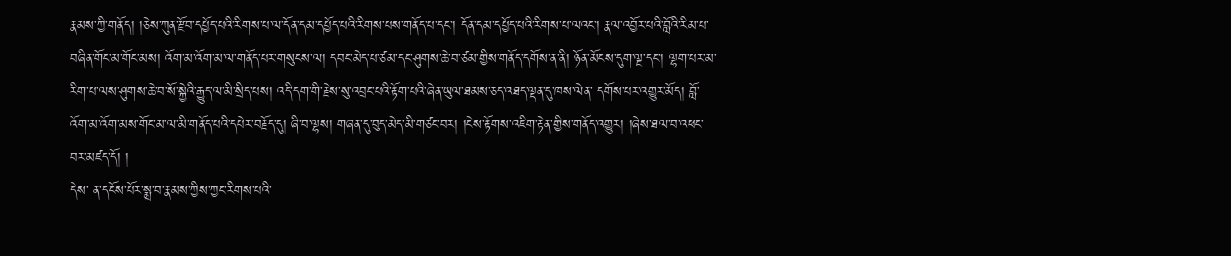རྣམས་ཀྱི་གནོད། །ཅེས་ཀུན་རྫོབ་དཔྱོད་པའི་རིགས་པ་ལ་དོན་དམ་དཔྱོད་པའི་རིགས་པས་གནོད་པ་དང་། དོན་དམ་དཔྱོད་པའི་རིགས་པ་ལའང་། རྣལ་འབྱོར་པའི་བློའི་རིམ་པ་བཞིན་གོང་མ་གོང་མས། འོག་མ་འོག་མ་ལ་གནོད་པར་གསུངས་ལ། དབང་མེད་པ་ཙམ་དང་ཤུགས་ཆེ་བ་ཙམ་གྱིས་གནོད་དགོས་ན་ནི། ཉོན་མོངས་དུག་ལྔ་དང་། ལྷག་པར་མ་རིག་པ་ལས་ཤུགས་ཆེ་བ་སོ་སྐྱེའི་རྒྱུད་ལ་མི་སྲིད་པས། འདི་དག་གི་རྗེས་སུ་འབྲང་པའི་རྟོག་པའི་ཞེན་ཡུལ་ཐམས་ཅད་འཐད་ལྡན་དུ་ཁས་ལེན་ དགོས་པར་འགྱུར་མོད། བློ་འོག་མ་འོག་མས་གོང་མ་ལ་མི་གནོད་པའི་དཔེར་བརྗོད་དུ། ཞི་བ་ལྷས། གཞན་དུ་བུད་མེད་མི་གཙང་བར། །ངེས་རྟོགས་འཇིག་རྟེན་གྱིས་གནོད་འགྱུར། །ཞེས་ཐལ་བ་འཕང་བར་མཛད་དོ། །
དེས་ ན་དངོས་པོར་སྨྲ་བ་རྣམས་ཀྱིས་ཀྱང་རིགས་པའི་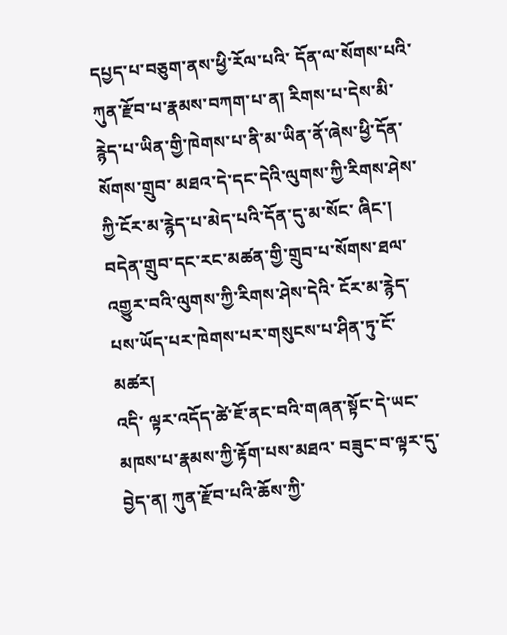དཔྱད་པ་བཅུག་ནས་ཕྱི་རོལ་པའི་ དོན་ལ་སོགས་པའི་ཀུན་རྫོབ་པ་རྣམས་བཀག་པ་ན། རིགས་པ་དེས་མི་རྙེད་པ་ཡིན་གྱི་ཁེགས་པ་ནི་མ་ཡིན་ནོ་ཞེས་ཕྱི་དོན་སོགས་གྲུབ་ མཐའ་དེ་དང་དེའི་ལུགས་ཀྱི་རིགས་ཤེས་ཀྱི་ངོར་མ་རྙེད་པ་མེད་པའི་དོན་དུ་མ་སོང་ ཞིང་། བདེན་གྲུབ་དང་རང་མཚན་གྱི་གྲུབ་པ་སོགས་ཐལ་འགྱུར་བའི་ལུགས་ཀྱི་རིགས་ཤེས་དེའི་ ངོར་མ་རྙེད་པས་ཡོད་པར་ཁེགས་པར་གསུངས་པ་ཤིན་ཏུ་ངོ་མཚར།
འདི་ ལྟར་འདོད་ཚེ་ཇོ་ནང་བའི་གཞན་སྟོང་དེ་ཡང་མཁས་པ་རྣམས་ཀྱི་རྟོག་པས་མཐའ་ བཟུང་བ་ལྟར་དུ་བྱེད་ན། ཀུན་རྫོབ་པའི་ཆོས་ཀྱི་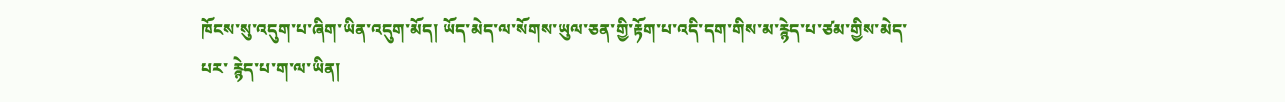ཁོངས་སུ་འདུག་པ་ཞིག་ཡིན་འདུག་མོད། ཡོད་མེད་ལ་སོགས་ཡུལ་ཅན་གྱི་རྟོག་པ་འདི་དག་གིས་མ་རྙེད་པ་ཙམ་གྱིས་མེད་པར་ རྙེད་པ་ག་ལ་ཡིན།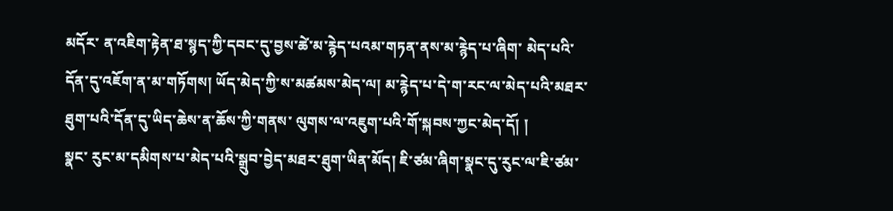མདོར་ ན་འཇིག་རྟེན་ཐ་སྙད་ཀྱི་དབང་དུ་བྱས་ཚེ་མ་རྙེད་པའམ་གཏན་ནས་མ་རྙེད་པ་ཞིག་ མེད་པའི་དོན་དུ་འཇོག་ན་མ་གཏོགས། ཡོད་མེད་ཀྱི་ས་མཚམས་མེད་ལ། མ་རྙེད་པ་དེ་ག་རང་ལ་མེད་པའི་མཐར་ཐུག་པའི་དོན་དུ་ཡིད་ཆེས་ན་ཆོས་ཀྱི་གནས་ ལུགས་ལ་འཇུག་པའི་གོ་སྐབས་ཀྱང་མེད་དོ། །
སྣང་ རུང་མ་དམིགས་པ་མེད་པའི་སྒྲུབ་བྱེད་མཐར་ཐུག་ཡིན་མོད། ཇི་ཙམ་ཞིག་སྣང་དུ་རུང་ལ་ཇི་ཙམ་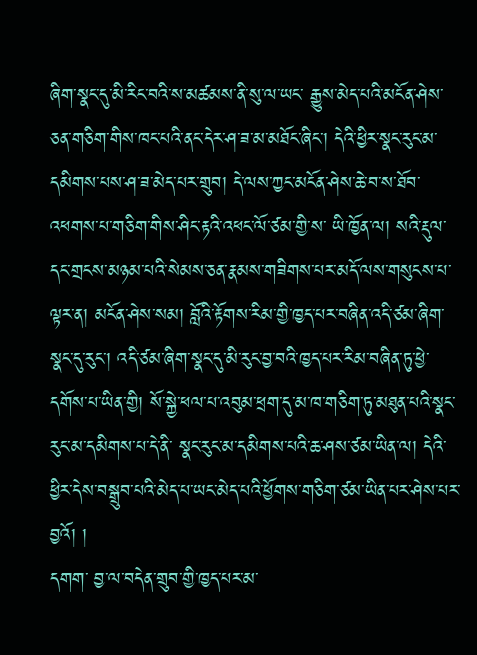ཞིག་སྣང་དུ་མི་རིང་བའི་ས་མཚམས་ནི་སུ་ལ་ཡང་ རྒྱུས་མེད་པའི་མངོན་ཤེས་ཅན་གཅིག་གིས་ཁང་པའི་ནང་དེར་ཤ་ཟ་མ་མཐོང་ཞིང་། དེའི་ཕྱིར་སྣང་རུང་མ་དམིགས་པས་ཤ་ཟ་མེད་པར་གྲུབ། དེ་ལས་ཀྱང་མངོན་ཤེས་ཆེ་བ་ས་ཐོབ་འཕགས་པ་གཅིག་གིས་ཤིང་རྟའི་འཕང་ལོ་ཙམ་གྱི་ས་ ཡི་ཁྱོན་ལ། སའི་རྡུལ་དང་གྲངས་མཉམ་པའི་སེམས་ཅན་རྣམས་གཟིགས་པར་མདོ་ལས་གསུངས་པ་ལྟར་ན། མངོན་ཤེས་སམ། བློའི་རྟོགས་རིམ་གྱི་ཁྱད་པར་བཞིན་འདི་ཙམ་ཞིག་སྣང་དུ་རུང་། འདི་ཙམ་ཞིག་སྣང་དུ་མི་རུང་བྱ་བའི་ཁྱད་པར་རིམ་བཞིན་ཏུ་ཕྱེ་དགོས་པ་ཡིན་གྱི། སོ་སྐྱེ་ཕལ་པ་འབུམ་ཕྲག་དུ་མ་ཁ་གཅིག་ཏུ་མཐུན་པའི་སྣང་རུང་མ་དམིགས་པ་དེ་ནི་ སྣང་རུང་མ་དམིགས་པའི་ཆ་ཤས་ཙམ་ཡིན་ལ། དེའི་ཕྱིར་དེས་བསྒྲུབ་པའི་མེད་པ་ཡང་མེད་པའི་ཕྱོགས་གཅིག་ཙམ་ཡིན་པར་ཤེས་པར་ བྱའོ། །
དགག་ བྱ་ལ་བདེན་གྲུབ་གྱི་ཁྱད་པར་མ་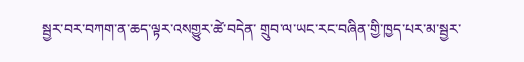སྦྱར་བར་བཀག་ན་ཆད་ལྟར་འསགྱུར་ཚེ་བདེན་ གྲུབ་ལ་ཡང་རང་བཞིན་གྱི་ཁྱད་པར་མ་སྦྱར་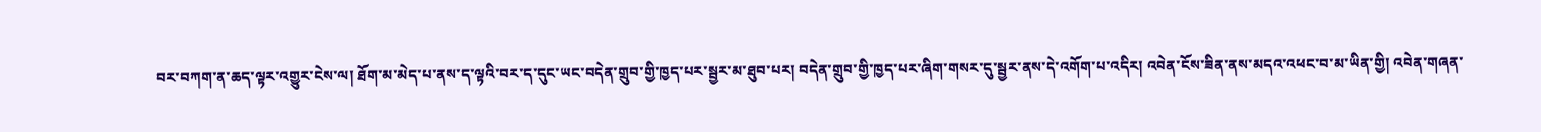བར་བཀག་ན་ཆད་ལྟར་འགྱུར་ངེས་ལ། ཐོག་མ་མེད་པ་ནས་ད་ལྟའི་བར་ད་དུང་ཡང་བདེན་གྲུབ་གྱི་ཁྱད་པར་སྦྱར་མ་ཐུབ་པར། བདེན་གྲུབ་གྱི་ཁྱད་པར་ཞིག་གསར་དུ་སྦྱར་ནས་དེ་འགོག་པ་འདིར། འབེན་ངོས་ཟིན་ནས་མདའ་འཕང་བ་མ་ཡིན་གྱི། འབེན་གཞན་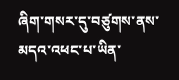ཞིག་གསར་དུ་བཙུགས་ནས་མདའ་འཕང་པ་ཡིན་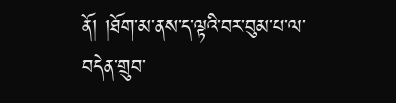ནོ། །ཐོག་མ་ནས་ད་ལྟའི་བར་བུམ་པ་ལ་བདེན་གྲུབ་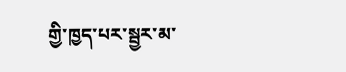གྱི་ཁྱད་པར་སྦྱར་མ་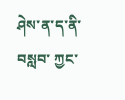ཤེས་ན་ད་ནི་བསླབ་ ཀྱང་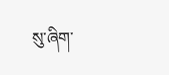སུ་ཞིག་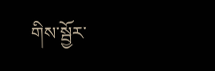གིས་སྦྱོར་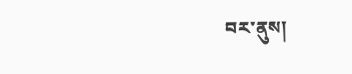བར་ནུས།